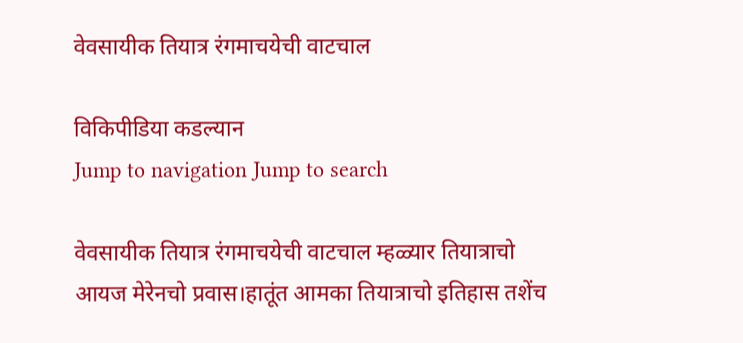वेवसायीक तियात्र रंगमाचयेची वाटचाल

विकिपीडिया कडल्यान
Jump to navigation Jump to search

वेवसायीक तियात्र रंगमाचयेची वाटचाल म्हळ्यार तियात्राचो आयज मेरेनचो प्रवास।हातूंत आमका तियात्राचो इतिहास तशेंच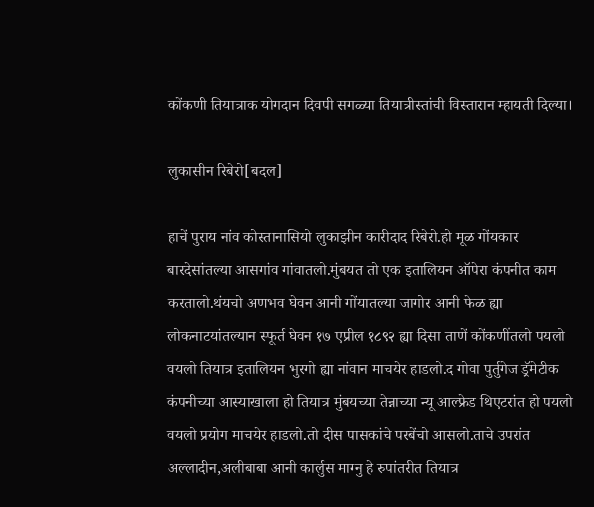कोंकणी तियात्राक योगदान दिवपी सगळ्या तियात्रीस्तांची विस्तारान म्हायती दिल्या।

लुकासीन रिबेरो[बदल]

हाचें पुराय नांव कोस्तानासियो लुकाझीन कारीदाद रिबेरो.हो मूळ गोंयकार बारदेसांतल्या आसगांव गांवातलो.मुंबयत तो एक इतालियन ऑपेरा कंपनीत काम करतालो.थंयचो अणभव घेवन आनी गोंयातल्या जागोर आनी फेळ ह्या लोकनाटयांतल्यान स्फूर्त घेवन १७ एप्रील १८९२ ह्या दिसा ताणें कोंकणींतलो पयलो वयलो तियात्र इतालियन भुरगो ह्या नांवान माचयेर हाडलो.द गोवा पुर्तुगेज ड्रॅमेटीक कंपनीच्या आस्याखाला हो तियात्र मुंबयच्या तेन्नाच्या न्यू आल्फ्रेड थिएटरांत हो पयलो वयलो प्रयोग माचयेर हाडलो.तो दीस पासकांचे परबेंचो आसलो.ताचे उपरांत अल्लादीन,अलीबाबा आनी कार्लुस माग्नु हे रुपांतरीत तियात्र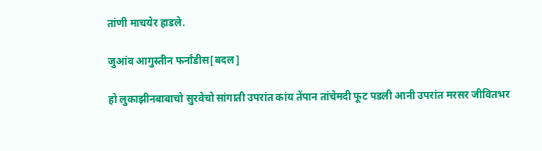तांणी माचयेर हाडले.

जुआंव आगुस्तीन फर्नांडीस[बदल]

हो लुकाझीनबाबाचो सुरवेचो सांगाती उपरांत कांय तेंपान तांचेमदी फूट पडली आनी उपरांत मरसर जीवितभर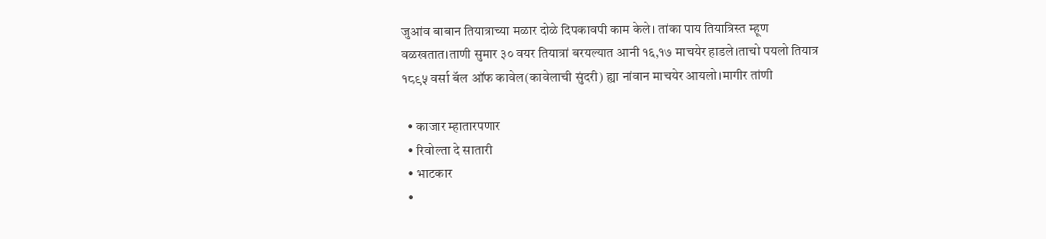जुआंव बाबान तियात्राच्या मळार दोळे दिपकावपी काम केले। तांका पाय तियात्रिस्त म्हूण वळखतात।ताणी सुमार ३० वयर तियात्रां बरयल्यात आनी १६,१७ माचयेर हाडले।ताचो पयलो तियात्र १८९५ वर्सा बॅल ऑफ कावेल(कावेलाची सुंदरी) ह्या नांवान माचयेर आयलो।मागीर तांणी

  • काजार म्हातारपणार
  • रिवोल्ता दे सातारी
  • भाटकार
  •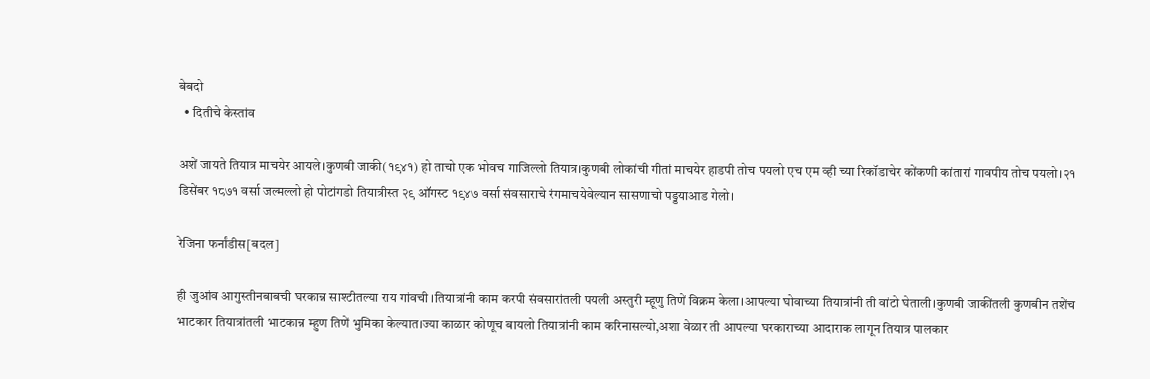बेबदो
  • दितीचे केस्तांव

अशें जायते तियात्र माचयेर आयले।कुणबी जाकी(१९४१) हो ताचो एक भोवच गाजिल्लो तियात्र।कुणबी लोकांची गीतां माचयेर हाडपी तोच पयलो एच एम व्ही च्या रिकॉडाचेर कोंकणी कांतारां गावपीय तोच पयलो।२१ डिसेंबर १८७१ वर्सा जल्मल्लो हो पोटांगडो तियात्रीस्त २९ ऑगस्ट १९४७ वर्सा संवसाराचे रंगमाचयेवेल्यान सासणाचो पड्डयाआड गेलो।

रेजिना फर्नांडीस[बदल]

ही जुआंव आगुस्तीनबाबची घरकान्न साश्टीतल्या राय गांवची ।तियात्रांनी काम करपी संवसारांतली पयली अस्तुरी म्हूणु तिणें विक्रम केला।आपल्या घोवाच्या तियात्रांनी ती वांटो घेताली।कुणबी जाकींतली कुणबीन तशेंच भाटकार तियात्रांतली भाटकान्न म्हुण तिणें भुमिका केल्यात।ज्या काळार कोणूच बायलो तियात्रांनी काम करिनासल्यो,अशा वेळार ती आपल्या घरकाराच्या आदाराक लागून तियात्र पालकार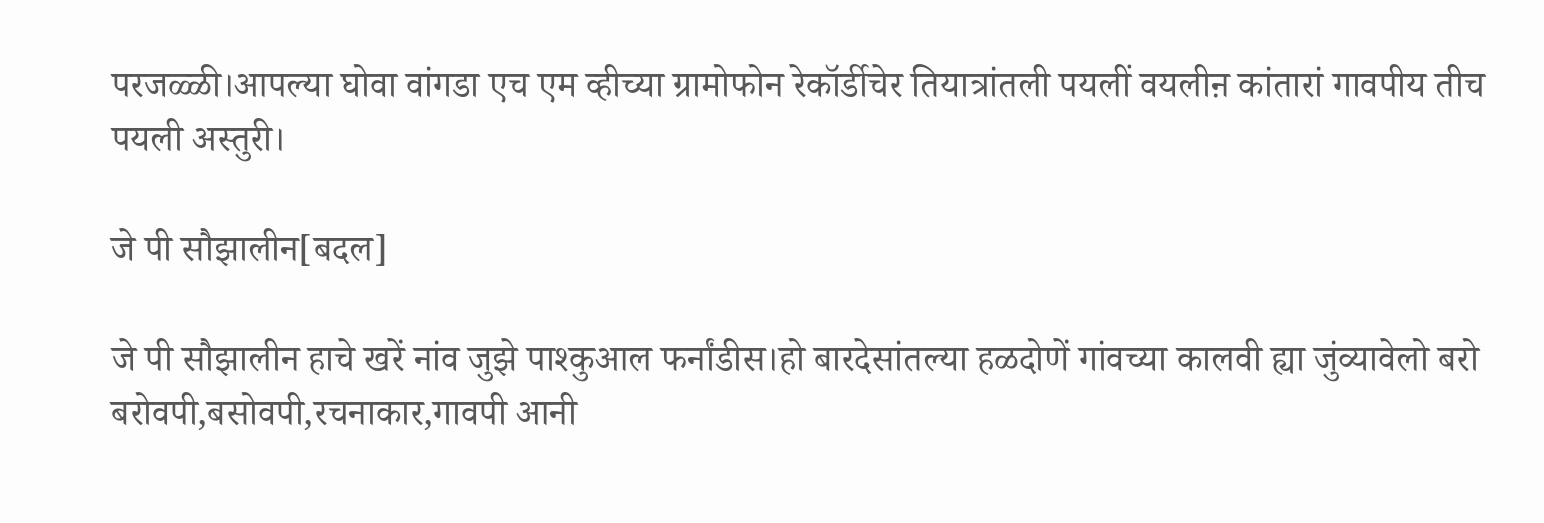परजळ्ळी।आपल्या घोवा वांगडा एच एम व्हीच्या ग्रामोफोन रेकॉर्डीचेर तियात्रांतली पयलीं वयलीऩ कांतारां गावपीय तीच पयली अस्तुरी।

जे पी सौझालीन[बदल]

जे पी सौझालीन हाचे खरें नांव जुझे पाश्कुआल फर्नांडीस।हो बारदेसांतल्या हळदोणें गांवच्या कालवी ह्या जुंव्यावेलो बरो बरोवपी,बसोवपी,रचनाकार,गावपी आनी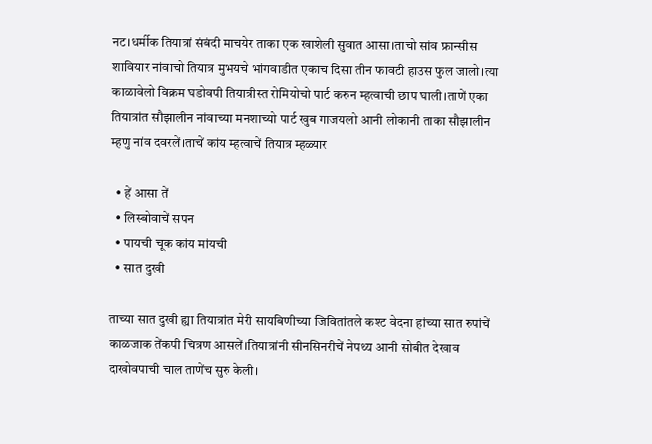नट।धर्मीक तियात्रां संबंदी माचयेर ताका एक खाशेली सुवात आसा।ताचो सांव फ्रान्सीस शावियार नांवाचो तियात्र मुभयचे भांगवाडीत एकाच दिसा तीन फावटी हाउस फुल जालो।त्या काळावेलो विक्रम घडोवपी तियात्रीस्त रोमियोचो पार्ट करुन म्हत्वाची छाप घाली।ताणें एका तियात्रांत सौझालीन नांवाच्या मनशाच्यो पार्ट खुब गाजयलो आनी लोकानी ताका सौझालीन म्हणु नांव दवरलें।ताचें कांय म्हत्वाचें तियात्र म्हळ्यार

  • हें आसा तें
  • लिस्बोवाचें सपन
  • पायची चूक कांय मांयची
  • सात दुखी

ताच्या सात दुखी ह्या तियात्रांत मेरी सायबिणीच्या जिवितांतले कश्ट वेदना हांच्या सात रुपांचें काळजाक तेंकपी चित्रण आसलें।तियात्रांनी सीनसिनरीचें नेपथ्य आनी सोबीत देखाव दाखोवपाची चाल ताणेंच सुरु केली।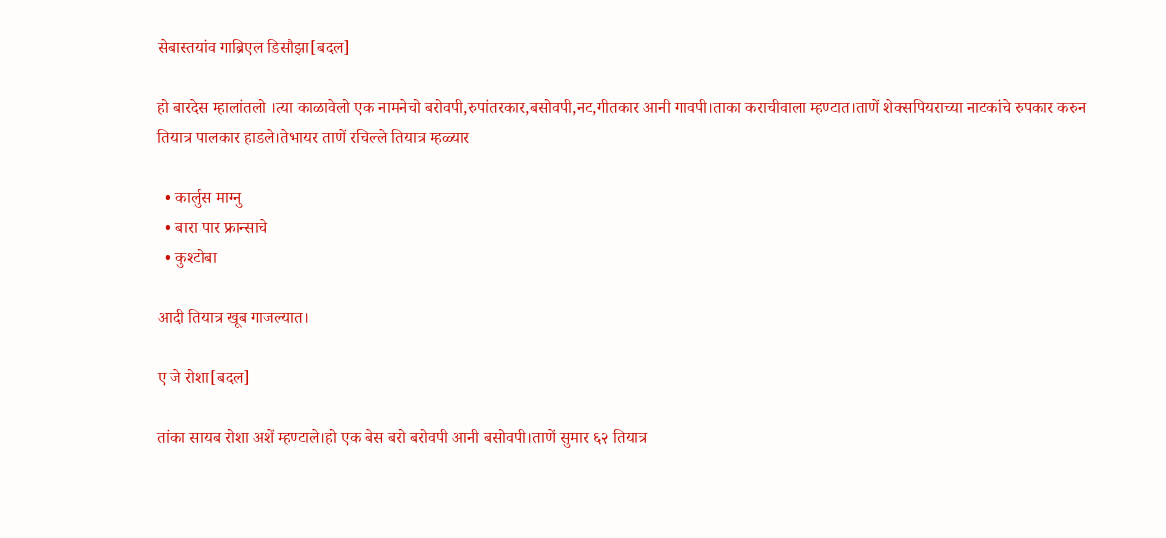सेबास्तयांव गाब्रिएल डिसौझा[बदल]

हो बारदेस म्हालांतलो ।त्या काळावेलो एक नामनेचो बरोवपी,रुपांतरकार,बसोवपी,नट,गीतकार आनी गावपी।ताका कराचीवाला म्हण्टात।ताणें शेक्सपियराच्या नाटकांचे रुपकार करुन तियात्र पालकार हाडले।तेभायर ताणें रचिल्ले तियात्र म्हळ्यार

  • कार्लुस माग्नु
  • बारा पार फ्रान्साचे
  • कुश्टोबा

आदी तियात्र खूब गाजल्यात।

ए जे रोशा[बदल]

तांका सायब रोशा अशें म्हण्टाले।हो एक बेस बरो बरोवपी आनी बसोवपी।ताणें सुमार ६२ तियात्र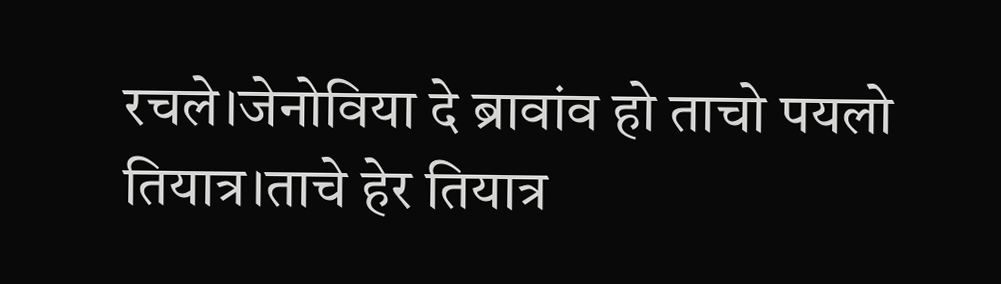रचले।जेनोविया दे ब्रावांव हो ताचो पयलो तियात्र।ताचे हेर तियात्र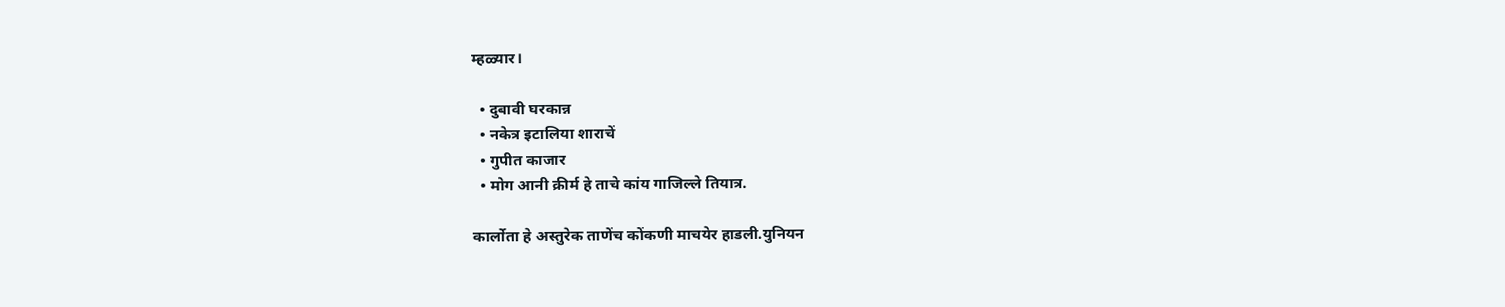म्हळ्यार।

  • दुबावी घरकान्न
  • नकेत्र इटालिया शाराचें
  • गुपीत काजार
  • मोग आनी क्रीर्म हे ताचे कांय गाजिल्ले तियात्र.

कार्लोता हे अस्तुरेक ताणेंच कोंकणी माचयेर हाडली.युनियन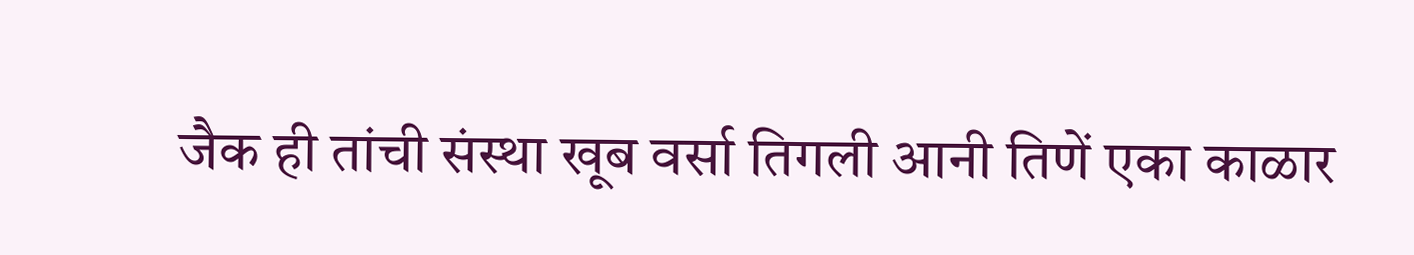जैक ही तांची संस्था खूब वर्सा तिगली आनी तिणें एका काळार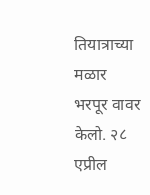तियात्राच्या मळार भरपूर वावर केलो. २८ एप्रील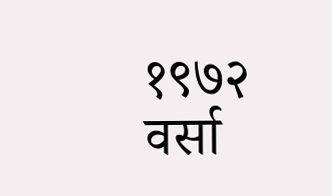१९७२ वर्सा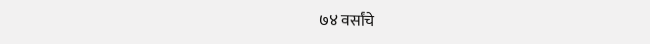७४ वर्सांचे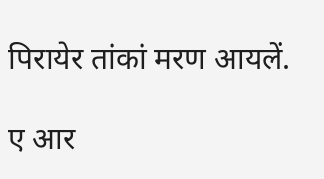पिरायेर तांकां मरण आयलें.

ए आर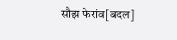सौझ फेरांव[बदल]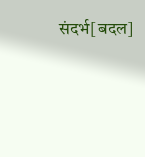संदर्भ[बदल]